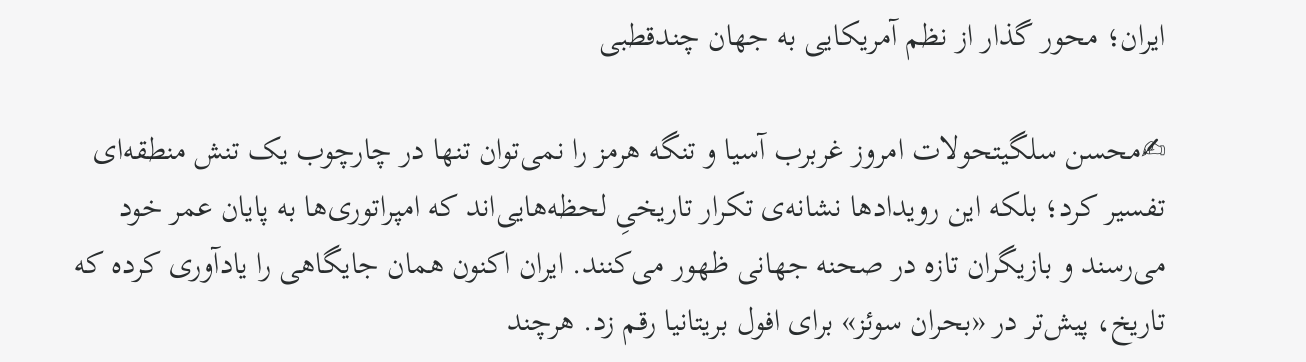ایران؛ محور گذار از نظم آمریکایی به جهان چندقطبی

✍محسن سلگیتحولات امروز غربرب آسیا و تنگه هرمز را نمی‌توان تنها در چارچوب یک تنش منطقه‌ای تفسیر کرد؛ بلکه این رویدادها نشانه‌ی تکرار تاریخیِ لحظه‌هایی‌اند که امپراتوری‌ها به پایان عمر خود می‌رسند و بازیگران تازه در صحنه جهانی ظهور می‌کنند. ایران اکنون همان جایگاهی را یادآوری کرده که تاریخ، پیش‌تر در «بحران سوئز» برای افول بریتانیا رقم زد. هرچند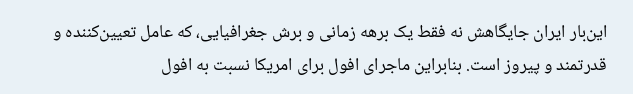این‌بار ایران جایگاهش نه فقط یک برهه زمانی و برش جغرافیایی، که عامل تعیین‌کننده و قدرتمند و پیروز است. بنابراین ماجرای افول برای امریکا نسبت به افول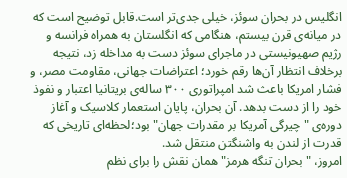انگلیس در بحران سوئز، خیلی جدی‌تر است.قابل توضیح است که در میانه‌ی قرن بیستم، هنگامی که انگلستان به همراه فرانسه و رژیم صهیونیستی در ماجرای سوئز دست به مداخله زد، نتیجه برخلاف انتظار آن‌ها رقم خورد؛ اعتراضات جهانی، مقاومت مصر، و فشار امریکا باعث شد امپراتوری ۳۰۰ ساله‌ی بریتانیا اعتبار و نفوذ خود را از دست بدهد. آن بحران، پایان استعمار کلاسیک و آغاز دوره‌ی "چیرگی آمریکا بر مقدرات جهان" بود؛لحظه‌ای تاریخی که قدرت از لندن به واشنگتن منتقل شد.
امروز، "بحران تنگه هرمز" همان نقش را برای نظم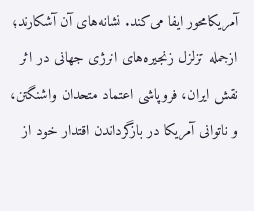آمریکامحور ایفا می‌کند. نشانه‌های آن آشکارند؛ ازجمله تزلزل زنجیره‌های انرژی جهانی در اثر نقش ایران، فروپاشی اعتماد متحدان واشنگتن، و ناتوانی آمریکا در بازگرداندن اقتدار خود از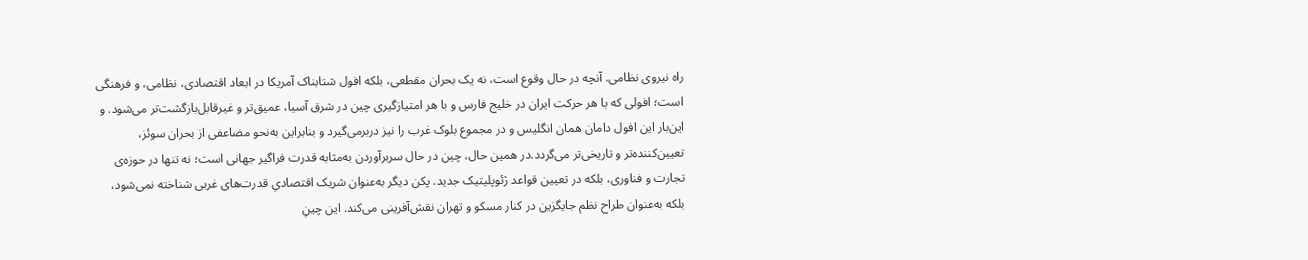راه نیروی نظامی. آنچه در حال وقوع است، نه یک بحران مقطعی، بلکه افول شتابناک آمریکا در ابعاد اقتصادی، نظامی، و فرهنگی است؛ افولی که با هر حرکت ایران در خلیج فارس و با هر امتیاز‌گیری چین در شرق آسیا، عمیق‌تر و غیرقابل‌بازگشت‌تر می‌شود. و این‌بار این افول دامان همان انگلیس و در مجموع بلوک غرب را نیز دربرمی‌گیرد و بنابراین به‌نحو مضاعفی از بحران سوئز، تعیین‌کننده‌تر و تاریخی‌تر می‌گردد.در همین حال، چین در حال سربرآوردن به‌مثابه قدرت فراگیر جهانی است؛ نه تنها در حوزه‌ی تجارت و فناوری، بلکه در تعیین قواعد ژئوپلیتیک جدید. پکن دیگر به‌عنوان شریک اقتصادیِ قدرت‌های غربی شناخته نمی‌شود، بلکه به‌عنوان طراح نظم جایگزین در کنار مسکو و تهران نقش‌آفرینی می‌کند. این چینِ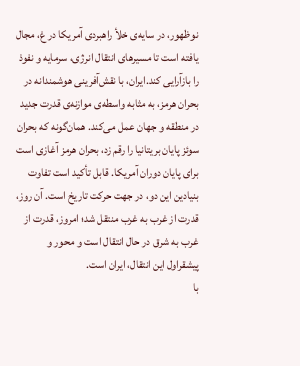نوظهور، در سایه‌ی خلأ راهبردی آمریکا در غ، مجال یافته است تا مسیرهای انتقال انرژی، سرمایه و نفوذ را بازآرایی کند.ایران، با نقش‌آفرینی هوشمندانه در بحران هرمز، به مثابه واسطه‌ی موازنه‌ی قدرت جدید در منطقه و جهان عمل می‌کند. همان‌گونه که بحران سوئز پایان بریتانیا را رقم زد، بحران هرمز آغازی است برای پایان دوران آمریکا. قابل تأکید است تفاوت بنیادین این دو، در جهت حرکت تاریخ است. آن روز، قدرت از غرب به غرب منتقل شد؛ امروز، قدرت از غرب به شرق در حال انتقال است و محور و پیشقراول این انتقال، ایران است.
با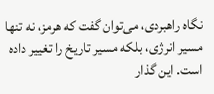نگاه راهبردی، می‌توان گفت که هرمز، نه تنها مسیر انرژی، بلکه مسیر تاریخ را تغییر داده است. این گذار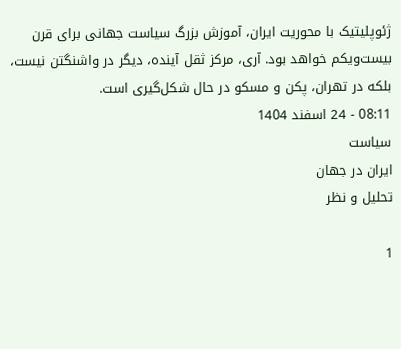ژئوپلیتیک با محوریت ایران، آموزش بزرگ سیاست جهانی برای قرن بیست‌ویکم خواهد بود. آری، مرکز ثقل آینده، دیگر در واشنگتن نیست، بلکه در تهران، پکن و مسکو در حال شکل‌گیری است.
08:11 - 24 اسفند 1404
سیاست
ایران در جهان
تحلیل و نظر

1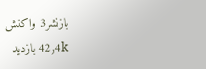بازنشر3 واکنش
42٫4k بازدید